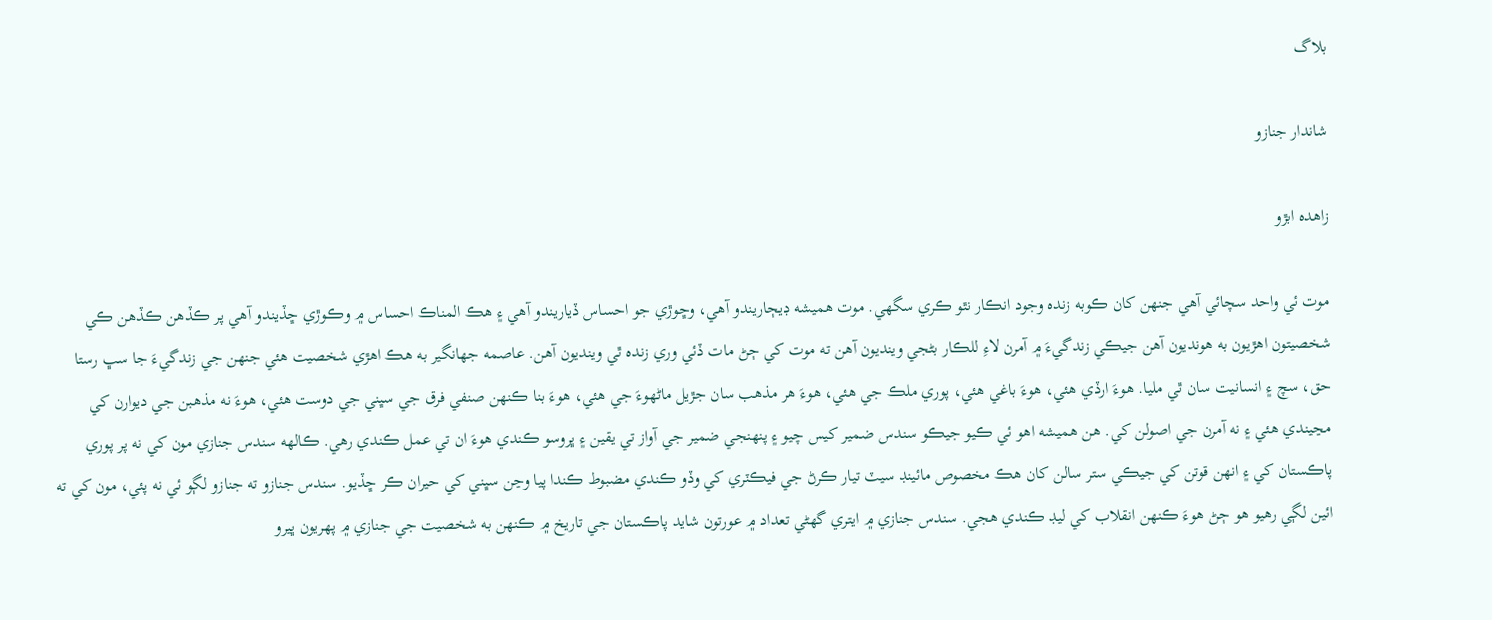بلاگ

شاندار جنازو

زاهده ابڙو

موت ئي واحد سچائي آهي جنهن کان ڪوبه زنده وجود انڪار نٿو ڪري سگهي. موت هميشه ڊيڄاريندو آهي، وڇوڙي جو احساس ڏياريندو آهي ۽ هڪ المناڪ احساس ۾ وڪوڙي ڇڏيندو آهي پر ڪڏهن ڪڏهن ڪي شخصيتون اهڙيون به هونديون آهن جيڪي زندگيءَ ۾ آمرن لاءِ للڪار بڻجي وينديون آهن ته موت کي ڄڻ مات ڏئي وري زنده ٿي وينديون آهن. عاصمه جهانگير به هڪ اهڙي شخصيت هئي جنهن جي زندگيءَ جا سڀ رستا حق، سچ ۽ انسانيت سان ٿي مليا. هوءَ ارڏي هئي، هوءَ باغي هئي، پوري ملڪ جي هئي، هوءَ هر مذهب سان جڙيل ماڻهوءَ جي هئي، هوءَ بنا ڪنهن صنفي فرق جي سڀني جي دوست هئي، هوءَ نه مذهبن جي ديوارن کي مڃيندي هئي ۽ نه آمرن جي اصولن کي. هن هميشه اهو ئي ڪيو جيڪو سندس ضمير کيس چيو ۽ پنهنجي ضمير جي آواز تي يقين ۽ ڀروسو ڪندي هوءَ ان تي عمل ڪندي رهي. ڪالهه سندس جنازي مون کي نه پر پوري پاڪستان کي ۽ انهن قوتن کي جيڪي ستر سالن کان هڪ مخصوص مائينڊ سيٽ تيار ڪرڻ جي فيڪٽري کي وڏو ڪندي مضبوط ڪندا پيا وڃن سڀني کي حيران ڪر ڇڏيو. سندس جنازو ته جنازو لڳو ئي نه پئي، مون کي ته ائين لڳي رهيو هو ڄڻ هوءَ ڪنهن انقلاب کي ليڊ ڪندي هجي. سندس جنازي ۾ ايتري گهڻي تعداد ۾ عورتون شايد پاڪستان جي تاريخ ۾ ڪنهن به شخصيت جي جنازي ۾ پهريون ڀيرو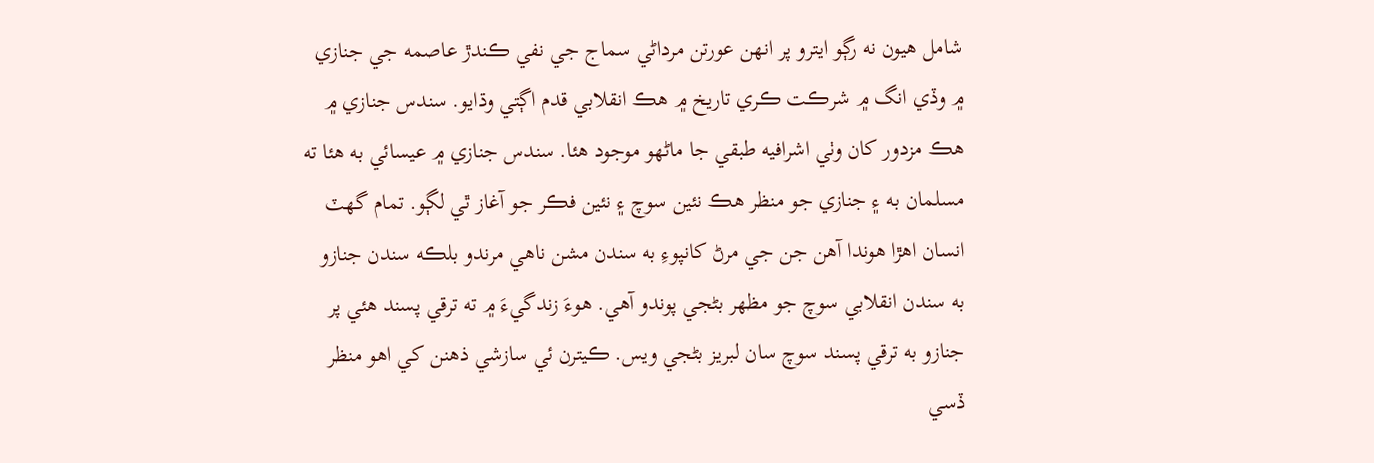شامل هيون نه رڳو ايترو پر انهن عورتن مرداڻي سماج جي نفي ڪندڙ عاصمه جي جنازي ۾ وڏي انگ ۾ شرڪت ڪري تاريخ ۾ هڪ انقلابي قدم اڳتي وڌايو. سندس جنازي ۾ هڪ مزدور کان وٺي اشرافيه طبقي جا ماڻهو موجود هئا. سندس جنازي ۾ عيسائي به هئا ته مسلمان به ۽ جنازي جو منظر هڪ نئين سوچ ۽ نئين فڪر جو آغاز ٿي لڳو. تمام گهٽ انسان اهڙا هوندا آهن جن جي مرڻ کانپوءِ به سندن مشن ناهي مرندو بلڪه سندن جنازو به سندن انقلابي سوچ جو مظهر بڻجي پوندو آهي. هوءَ زندگيءَ ۾ ته ترقي پسند هئي پر جنازو به ترقي پسند سوچ سان لبريز بڻجي ويس. ڪيترن ئي سازشي ذهنن کي اهو منظر ڏسي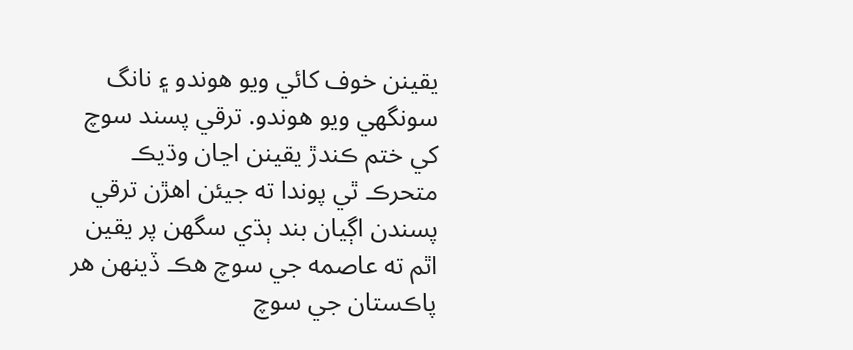يقينن خوف کائي ويو هوندو ۽ نانگ سونگهي ويو هوندو. ترقي پسند سوچ کي ختم ڪندڙ يقينن اڃان وڌيڪ متحرڪ ٿي پوندا ته جيئن اهڙن ترقي پسندن اڳيان بند ٻڌي سگهن پر يقين اٿم ته عاصمه جي سوچ هڪ ڏينهن هر پاڪستان جي سوچ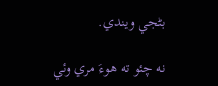بڻجي ويندي.

نه چئو ته هوءَ مري وئي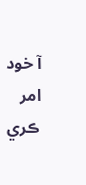آ خود امر ڪري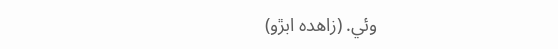وئي. (زاهده ابڙو)